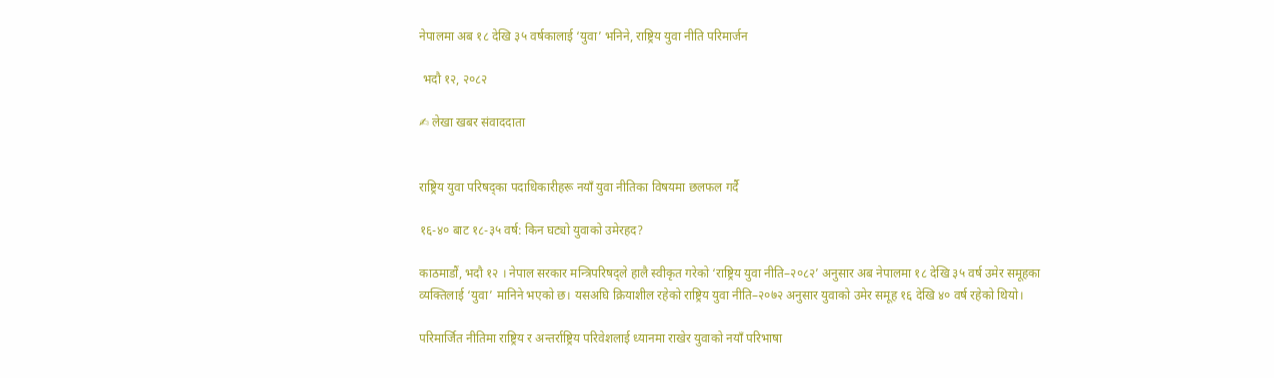नेपालमा अब १८ देखि ३५ वर्षकालाई ‘युवा’ भनिने, राष्ट्रिय युवा नीति परिमार्जन

 भदौ १२, २०८२

✍ लेखा खबर संवाददाता


राष्ट्रिय युवा परिषद्का पदाधिकारीहरू नयाँ युवा नीतिका विषयमा छलफल गर्दै

१६-४० बाट १८-३५ वर्ष: किन घट्यो युवाको उमेरहद?

काठमाडौं, भदौ १२ । नेपाल सरकार मन्त्रिपरिषद्ले हालै स्वीकृत गरेको ‘राष्ट्रिय युवा नीति–२०८२’ अनुसार अब नेपालमा १८ देखि ३५ वर्ष उमेर समूहका व्यक्तिलाई ‘युवा’ मानिने भएको छ। यसअघि क्रियाशील रहेको राष्ट्रिय युवा नीति–२०७२ अनुसार युवाको उमेर समूह १६ देखि ४० वर्ष रहेको थियो।

परिमार्जित नीतिमा राष्ट्रिय र अन्तर्राष्ट्रिय परिवेशलाई ध्यानमा राखेर युवाको नयाँ परिभाषा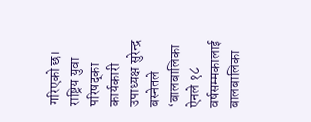गरिएको छ। राष्ट्रिय युवा परिषद्का कार्यकारी उपाध्यक्ष सुरेन्द्र बस्नेतले ‘बालबालिका ऐनले १८ वर्षसम्मकालाई बालबालिका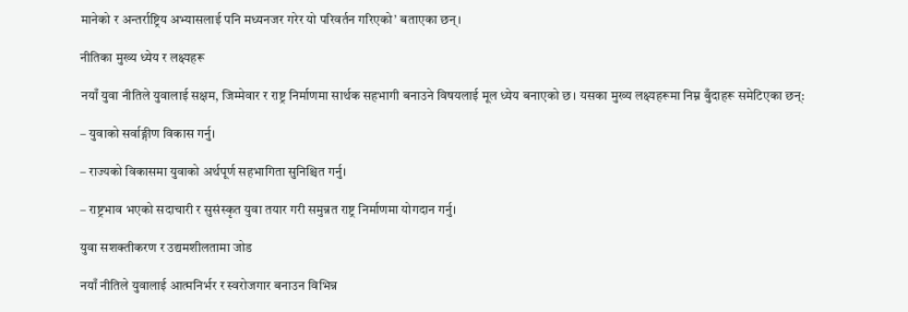मानेको र अन्तर्राष्ट्रिय अभ्यासलाई पनि मध्यनजर गरेर यो परिवर्तन गरिएको’ बताएका छन्।

नीतिका मुख्य ध्येय र लक्ष्यहरू

नयाँ युवा नीतिले युवालाई सक्षम, जिम्मेवार र राष्ट्र निर्माणमा सार्थक सहभागी बनाउने विषयलाई मूल ध्येय बनाएको छ। यसका मुख्य लक्ष्यहरूमा निम्न बुँदाहरू समेटिएका छन्:

– युवाको सर्वाङ्गीण विकास गर्नु।

– राज्यको विकासमा युवाको अर्थपूर्ण सहभागिता सुनिश्चित गर्नु।

– राष्ट्रभाव भएको सदाचारी र सुसंस्कृत युवा तयार गरी समुन्नत राष्ट्र निर्माणमा योगदान गर्नु।

युवा सशक्तीकरण र उद्यमशीलतामा जोड

नयाँ नीतिले युवालाई आत्मनिर्भर र स्वरोजगार बनाउन विभिन्न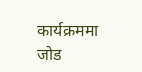कार्यक्रममा जोड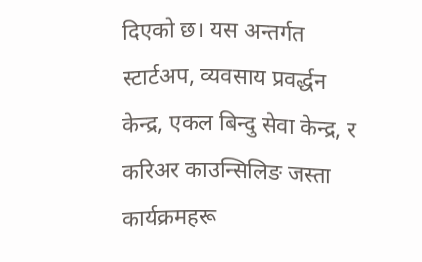दिएको छ। यस अन्तर्गत स्टार्टअप, व्यवसाय प्रवर्द्धन केन्द्र, एकल बिन्दु सेवा केन्द्र, र करिअर काउन्सिलिङ जस्ता कार्यक्रमहरू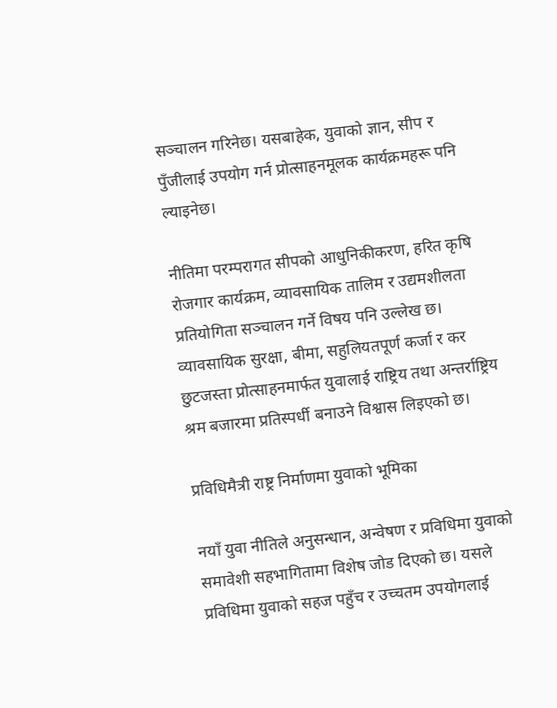सञ्चालन गरिनेछ। यसबाहेक, युवाको ज्ञान, सीप र पुँजीलाई उपयोग गर्न प्रोत्साहनमूलक कार्यक्रमहरू पनि ल्याइनेछ।

नीतिमा परम्परागत सीपको आधुनिकीकरण, हरित कृषि रोजगार कार्यक्रम, व्यावसायिक तालिम र उद्यमशीलता प्रतियोगिता सञ्चालन गर्ने विषय पनि उल्लेख छ। व्यावसायिक सुरक्षा, बीमा, सहुलियतपूर्ण कर्जा र कर छुटजस्ता प्रोत्साहनमार्फत युवालाई राष्ट्रिय तथा अन्तर्राष्ट्रिय श्रम बजारमा प्रतिस्पर्धी बनाउने विश्वास लिइएको छ।

प्रविधिमैत्री राष्ट्र निर्माणमा युवाको भूमिका

नयाँ युवा नीतिले अनुसन्धान, अन्वेषण र प्रविधिमा युवाको समावेशी सहभागितामा विशेष जोड दिएको छ। यसले प्रविधिमा युवाको सहज पहुँच र उच्चतम उपयोगलाई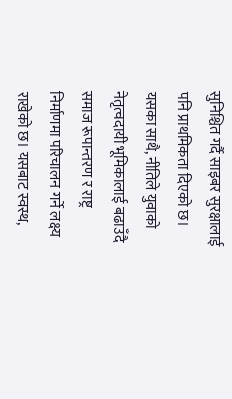सुनिश्चित गर्दै साइबर सुरक्षालाई पनि प्राथमिकता दिएको छ। यसका साथै, नीतिले युवाको नेतृत्वदायी भूमिकालाई बढाउँदै समाज रूपान्तरण र राष्ट्र निर्माणमा परिचालन गर्ने लक्ष्य राखेको छ। यसबाट स्वस्थ,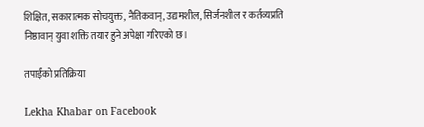शिक्षित, सकारात्मक सोचयुक्त, नैतिकवान्, उद्यमशील, सिर्जनशील र कर्तव्यप्रति निष्ठावान् युवा शक्ति तयार हुने अपेक्षा गरिएको छ।

तपाईंको प्रतिक्रिया

Lekha Khabar on Facebook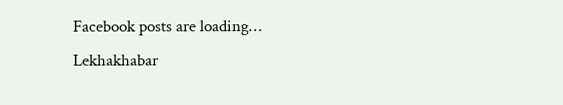Facebook posts are loading…
Lekhakhabar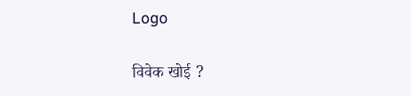Logo

विवेक खोई ?